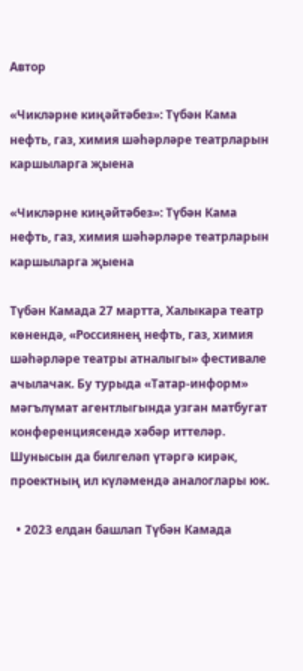Автор

«Чикләрне киңәйтәбез»: Түбән Кама нефть, газ, химия шәһәрләре театрларын каршыларга җыена

«Чикләрне киңәйтәбез»: Түбән Кама нефть, газ, химия шәһәрләре театрларын каршыларга җыена

Түбән Камада 27 мартта, Халыкара театр көнендә, «Россиянең нефть, газ, химия шәһәрләре театры атналыгы» фестивале ачылачак. Бу турыда «Татар-информ» мәгълүмат агентлыгында узган матбугат конференциясендә хәбәр иттеләр. Шунысын да билгеләп үтәргә кирәк, проектның ил күләмендә аналоглары юк.

  • 2023 елдан башлап Түбән Камада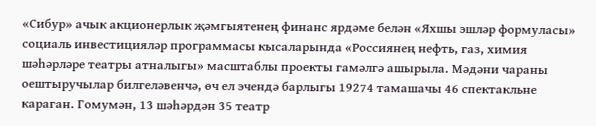«Сибур» ачык акционерлык җәмгыятенең финанс ярдәме белән «Яхшы эшләр формуласы» социаль инвестицияләр программасы кысаларында «Россиянең нефть, газ, химия шәһәрләре театры атналыгы» масштаблы проекты гамәлгә ашырыла. Мәдәни чараны оештыручылар билгеләвенчә, өч ел эчендә барлыгы 19274 тамашачы 46 спектакльне караган. Гомумән, 13 шәһәрдән 35 театр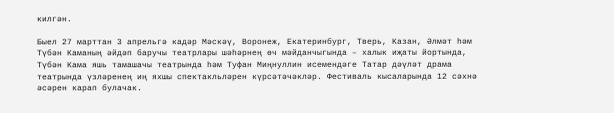килгән.

Быел 27 марттан 3 апрельгә кадәр Мәскәү, Воронеж, Екатеринбург, Тверь, Казан, Әлмәт һәм Түбән Каманың әйдәп баручы театрлары шәһәрнең өч мәйданчыгында – халык иҗаты йортында, Түбән Кама яшь тамашачы театрында һәм Туфан Миңнуллин исемендәге Татар дәүләт драма театрында үзләренең иң яхшы спектакльләрен күрсәтәчәкләр. Фестиваль кысаларында 12 сәхнә әсәрен карап булачак.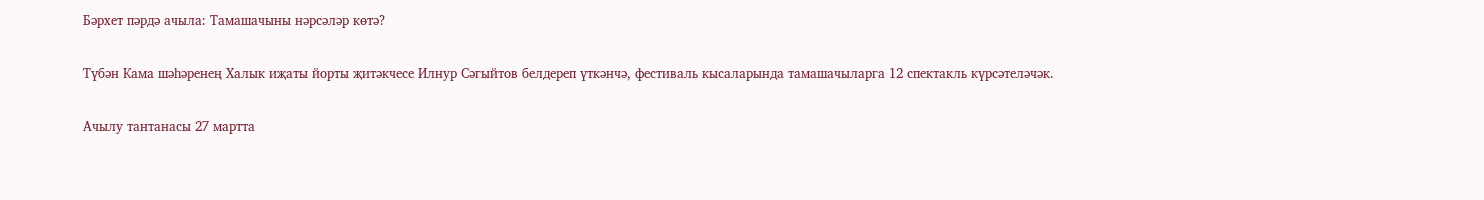Бәрхет пәрдә ачыла: Тамашачыны нәрсәләр көтә?

Түбән Кама шәһәренең Халык иҗаты йорты җитәкчесе Илнур Сәгыйтов белдереп үткәнчә, фестиваль кысаларында тамашачыларга 12 спектакль күрсәтеләчәк.

Ачылу тантанасы 27 мартта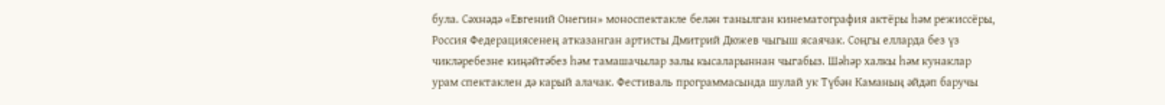була. Сәхнәдә «Евгений Онегин» моноспектакле белән танылган кинематография актёры һәм режиссёры, Россия Федерациясенең атказанган артисты Дмитрий Дюжев чыгыш ясаячак. Соңгы елларда без үз чикләребезне киңәйтәбез һәм тамашачылар залы кысаларыннан чыгабыз. Шәһәр халкы һәм кунаклар урам спектаклен дә карый алачак. Фестиваль программасында шулай ук Түбән Каманың әйдәп баручы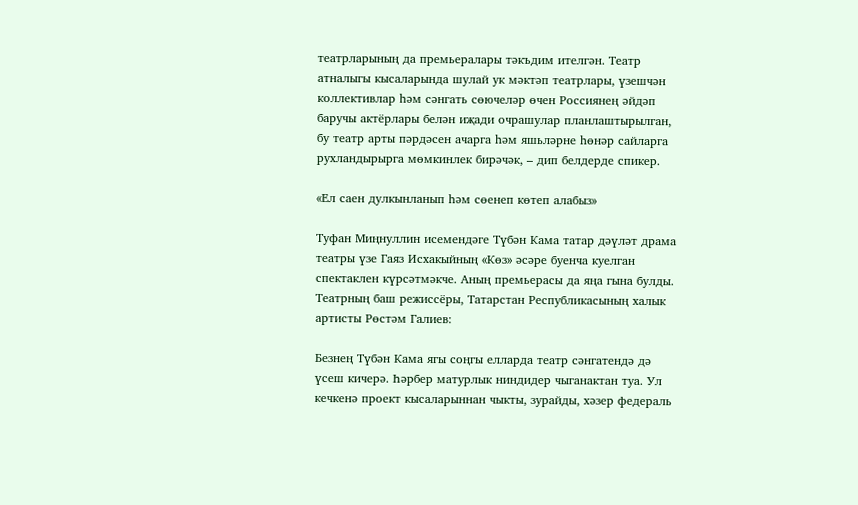театрларының да премьералары тәкъдим ителгән. Театр атналыгы кысаларында шулай ук мәктәп театрлары, үзешчән коллективлар һәм сәнгать сөючеләр өчен Россиянең әйдәп баручы актёрлары белән иҗади очрашулар планлаштырылган, бу театр арты пәрдәсен ачарга һәм яшьләрне һөнәр сайларга рухландырырга мөмкинлек бирәчәк, – дип белдерде спикер.

«Ел саен дулкынланып һәм сөенеп көтеп алабыз»

Туфан Миңнуллин исемендәге Түбән Кама татар дәүләт драма театры үзе Гаяз Исхакыйның «Көз» әсәре буенча куелган спектаклен күрсәтмәкче. Аның премьерасы да яңа гына булды. Театрның баш режиссёры, Татарстан Республикасының халык артисты Рөстәм Галиев:

Безнең Түбән Кама ягы соңгы елларда театр сәнгатендә дә үсеш кичерә. Һәрбер матурлык ниндидер чыганактан туа. Ул кечкенә проект кысаларыннан чыкты, зурайды, хәзер федераль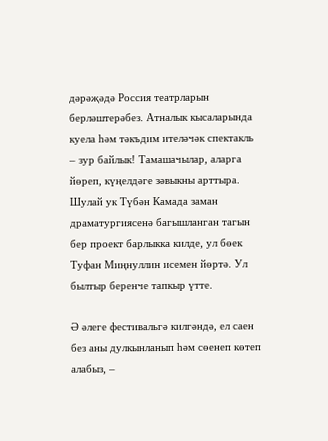дәрәҗәдә Россия театрларын берләштерәбез. Атналык кысаларында куела һәм тәкъдим ителәчәк спектакль – зур байлык! Тамашачылар, аларга йөреп, күңелдәге зәвыкны арттыра. Шулай ук Түбән Камада заман драматургиясенә багышланган тагын бер проект барлыкка килде, ул бөек Туфан Миңнуллин исемен йөртә. Ул былтыр беренче тапкыр үтте.

Ә әлеге фестивальгә килгәндә, ел саен без аны дулкынланып һәм сөенеп көтеп алабыз, –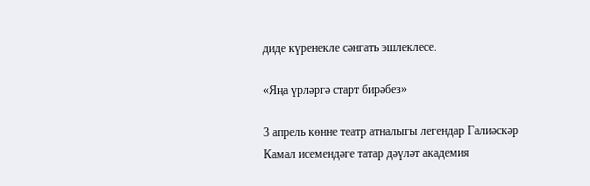диде күренекле сәнгать эшлеклесе.

«Яңа үрләргә старт бирәбез»

3 апрель көнне театр атналыгы легендар Галиәскәр Камал исемендәге татар дәүләт академия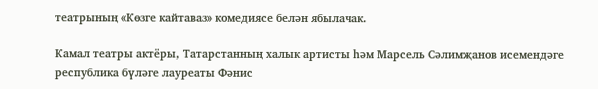театрының «Көзге кайтаваз» комедиясе белән ябылачак.

Камал театры актёры, Татарстанның халык артисты һәм Марсель Сәлимҗанов исемендәге республика бүләге лауреаты Фәнис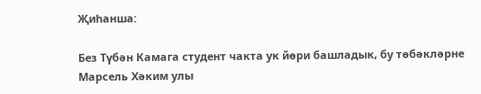Җиһанша:

Без Түбән Камага студент чакта ук йөри башладык, бу төбәкләрне Марсель Хәким улы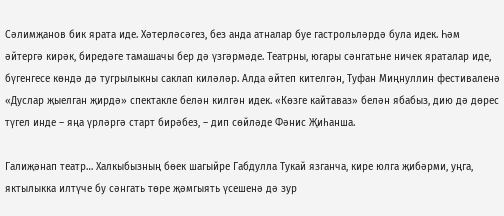Сәлимҗанов бик ярата иде. Хәтерләсәгез, без анда атналар буе гастрольләрдә була идек. Һәм әйтергә кирәк, биредәге тамашачы бер дә үзгәрмәде. Театрны, югары сәнгатьне ничек яраталар иде, бүгенгесе көндә дә тугрылыкны саклап киләләр. Алда әйтеп кителгән, Туфан Миңнуллин фестиваленә «Дуслар җыелган җирдә» спектакле белән килгән идек. «Көзге кайтаваз» белән ябабыз, дию дә дөрес түгел инде – яңа үрләргә старт бирәбез, – дип сөйләде Фәнис Җиһанша.

Галиҗәнап театр… Халкыбызның бөек шагыйре Габдулла Тукай язганча, кире юлга җибәрми, уңга, яктылыкка илтүче бу сәнгать төре җәмгыять үсешенә дә зур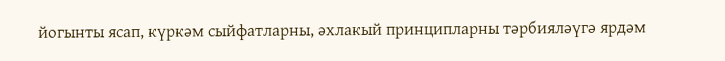йогынты ясап, күркәм сыйфатларны, әхлакый принципларны тәрбияләүгә ярдәм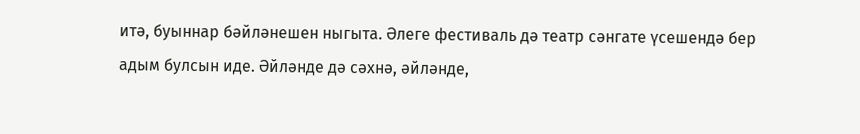итә, буыннар бәйләнешен ныгыта. Әлеге фестиваль дә театр сәнгате үсешендә бер адым булсын иде. Әйләнде дә сәхнә, әйләнде,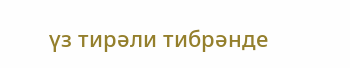үз тирәли тибрәнде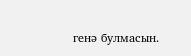генә булмасын.